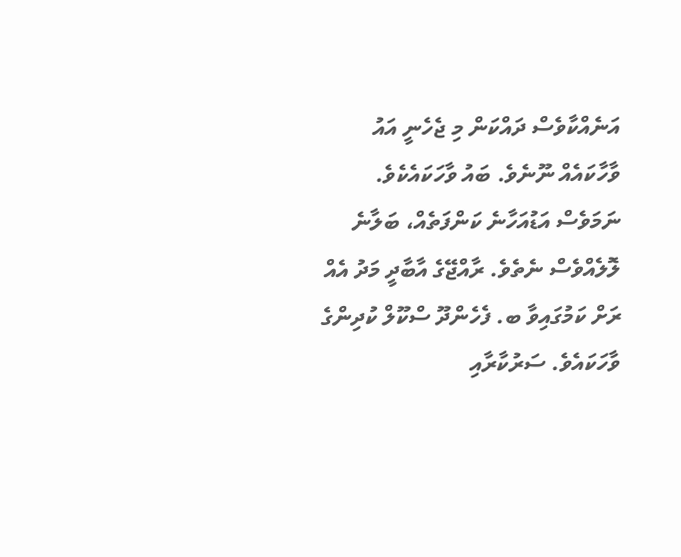އަނެއްކާވެސް ދައްކަން މި ޖެހެނީ އައު ވާހާކައެއް ނޫނެވެ. ބައު ވާހަކައެކެވެ. ނަމަވެސް އަޑުއަހާނެ ކަންފަތެއް، ބަލާނެ ލޮލެއްވެސް ނެތެވެ. ރާއްޖޭގެ އާބާދީ މަދު އެއް ރަށް ކަމުގައިވާ ބ. ފެހެންދޫ ސްކޫލް ކުދިންގެ ވާހަކައެވެ. ސަރުކާރާއި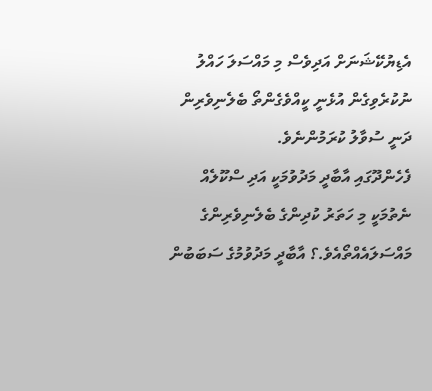އެޑިޔުކޭޝަނަށް އަދިވެސް މި މައްސަލަ ހައްލު ނުކުރެވިގެން އުޅެނީ ކީއްވެގެންތޯ ބެލެނިވެރިން ދަނީ ސުވާލު ކުރަމުންނެވެ.
ފެހެންދޫގައި އާބާދީ މަދުވުމަކީ އަދި ސްކޫލެއް ނެތުމަކީ މި ހަތަރު ކުދިންގެ ބެލެނިވެރިންގެ މައްސަލައެއްތޯއެވެ.؟ އާބާދީ މަދުވުމުގެ ސަބަބުން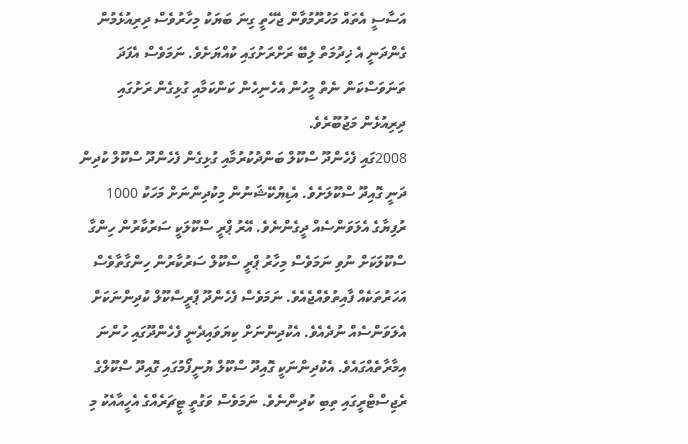އަސާސީ އެތައް މަހުރޫމުވާން ޖެހޭތީ ގިނަ ބަޔަކު މިހާރުވެސް ދިރިއުޅެމުން ގެންދަނީ އެ ޚިދުމަތް ލިބޭ ރަށްރަށުގައި ކުއްޔަށެވެ. ނަމަވެސް އެފަދަ ތަނަވަސްކަން ނެތް މީހުން އެހެނިހެން ކަންކަމާއި ގުޅިގެން ރަށުގައި ދިރިއުޅެން މަޖުބޫރެވެ.
2008ގައި ފެހެންދޫ ސްކޫލް ބަންދުކުރުމާއި ގުޅިގެން ފެހެންދޫ ސްކޫލް ކުދިން ދަނީ ގޮއިދޫ ސްކޫލަށެވެ. އެޑިޔުކޭޝަނުން މިކުދިންނަށް މަހަކު 1000 ރުފިޔާގެ އެލަވަންސެއް ދީގެންނެވެ. އޭރު ޕްރީ ސްކޫލަކީ ސަރުކާރުން ހިންގާ ސްކޫލަކަށް ނުވި ނަމަވެސް މިހާރު ޕްރީ ސްކޫލް ސަރުކާރުން ހިންގާތާވެސް އަހަރުތަކެއް ފާއިތުވެއްޖެއެވެ. ނަމަވެސް ފެހެންދޫ ޕްރީސްކޫލް ކުދިންނަކަށް އެލަވަންސެއް ނުދެއެވެ. އެކުދިންނަށް ކިޔަވައިދެނީ ފެހެންދޫގައި ހުންނަ އިމާރާތެއްގައެވެ. އެކުދިންނަކީ ގޮއިދޫ ސްކޫލް ޔުނީފޯމުގައި ގޮއިދޫ ސްކޫލްގެ ރެޖިސްޓްރީގައި ތިބި ކުދިންނެވެ. ނަމަވެސް ވަގުތީ ޓީޗަރެއްގެ އެހީއާއެކު މި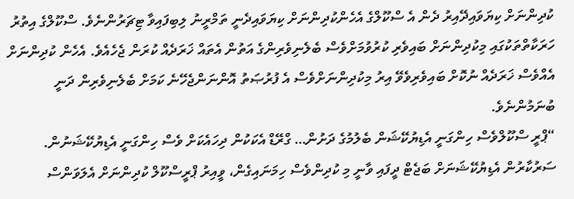ކުދިންނަށް ކިޔަވައިދޭއިރު ދެން އެ ސްކޫލްގެ އެހެންކުދިންނަށް ކިޔަވައިދެނީ ތަމްރީނު ލިބިފައިވާ ޓިޗަރުންނެވެ. ސްކޫލްގެ އިތުރު ހަރަކާތްތަކުގައި މިކުދިންނަށް ބައިވެރި ކުރުވުމަށްވެސް ބެލެނިވެރިންގެ އަތުން އެތައް ޚަރަދެއް ކުރަން ޖެހެއެވެ. އެހެން ކުދިންނަށް އެއްވެސް ޚަރަދެއް ނުކޮށް ބައިވެރިވެވޭ އިރު މިކުދިންނަށްވެސް އެ ފުރުޞަތު އޮންނަންޖެހޭނެ ކަމަށް ބެލެނިވެރިން ދަނީ ބުނަމުންނެވެ.
“ޕްރީ ސްކޫލްވެސް ހިންގަނީ އެޑިޔުކޭޝަން ބެލުމުގެ ދަށުން… ގްރޭޑް އެކަކުން ދިހައެކަށް ވެސް ހިންގަނީ އެޑިޔުކޭޝަނުން. ސަރުކާރުން އެޑިޔުކޭޝަނަށް ބަޖެޓް ދީފައި ވާނީ މި ކުދިންވެސް ހިމަނައިގެން، ވީއިރު ޕްރީސްކޫލް ކުދިންނަށް އެލަވަންސް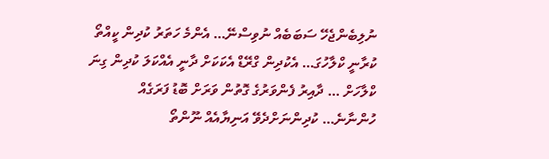ނުލިބެންޖެހޭ ސަބަބެއް ނުވިސްނޭ… އެންމެ ހަތަރު ކުދިން ކީއްތޯ ކުރާނީ ކްލާހުގަ… އެކުދިން ގްރޭޑް އެކަކަށް ދާނީ އެއްކަލަ ކުދިން ގިނަ ކްލާހަށް … ދާއިރު ފެންވަރުގެ ގޮތުން ވަރަށް ބޮޑު ފަރަގެއް ހުންނާނެ… ކުދިންނަށްދެވޭ އަނިޔާއެއް ނޫންތޯ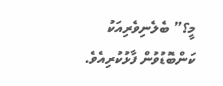މީ؟” ބެލެނިވެރިއަކު ކަންބޮޑުވުން ފާޅުކުރިއެވެ.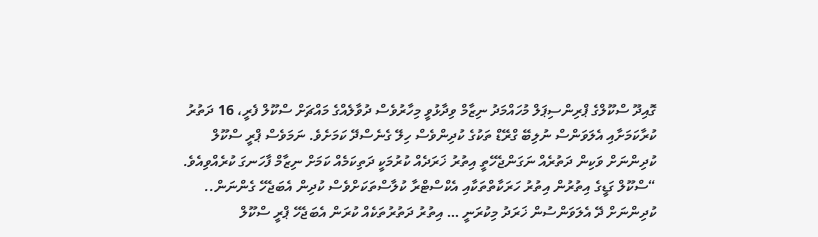ގޮއިދޫ ސްކޫލްގެ ޕްރިންސިޕަލް މުހައްމަދު ނިޒާމް ވިދާޅުވީ މިހާރުވެސް ދުވާލެއްގެ މައްޗަށް ސްކޫލް ފެރީ، 16 ދަތުރު ކުރާކަމަށާއި އެލަވަންސް ނުލިބޭ ގްރޭޑް ތަކުގެ ކުދިންވެސް ހިލޭ ގެނެސްދޭ ކަމަށެވެ. ނަމަވެސް ޕްރީ ސްކޫލް ކުދިންނަށް ވަކިން ދަތުރެއް ނަގަންޖެހޭތީ އިތުރު ޚަރަދެއް ކުރުމަކީ ދަތިކަމެއް ކަމަށް ނިޒާމް ފާހަނގަ ކުރެއްވިއެވެ.
“ސްކޫލް ގަޑީގެ އިތުރުން އިތުރު ހަރަކާތްތަކާއި އެކްސްޓްރާ ކުލާސްތަކަށްވެސް ކުދިން އެބަޖެހޭ ގެންނަން.. ކުދިންނަށް ދޭ އެލަވަންސުން ޚަރަދު މިކުރަނީ … އިތުރު ދަތުރުތަކެއް ކުރަން އެބަޖެހޭ ޕްރީ ސްކޫލް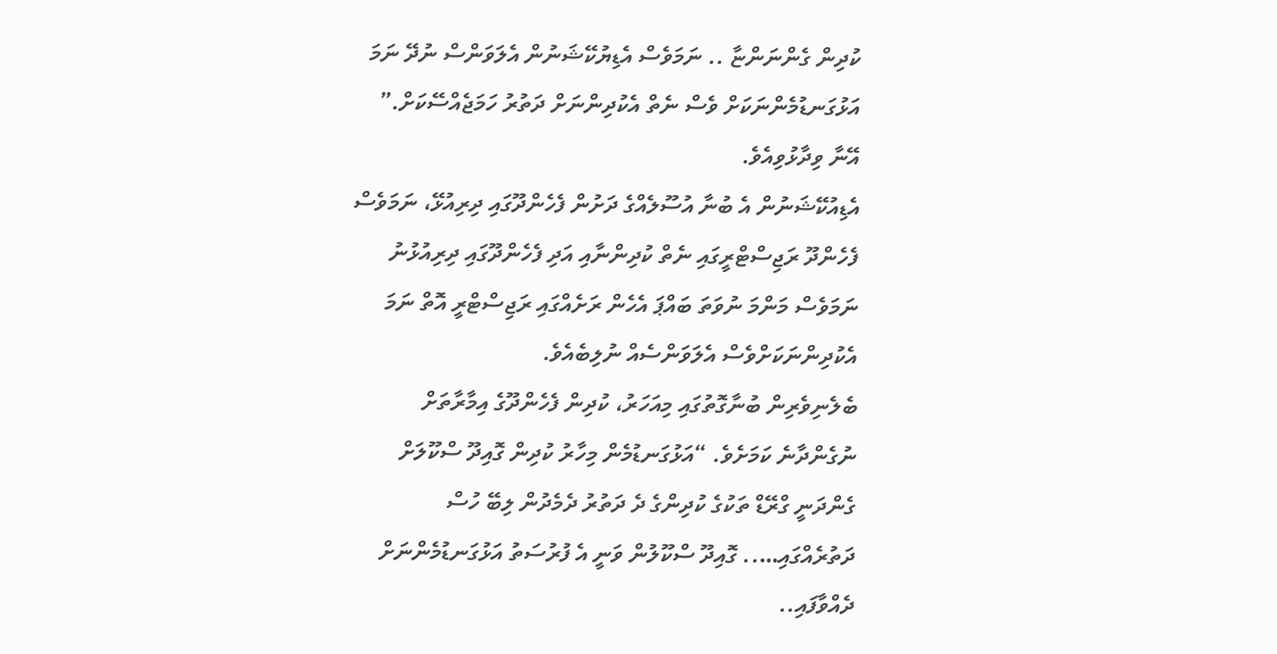ކުދިން ގެންނަންޏާ .. ނަމަވެސް އެޑިޔުކޭޝަނުން އެލަވަންސް ނުދޭ ނަމަ އަޅުގަނޑުމެންނަކަށް ވެސް ނެތް އެކުދިންނަށް ދަތުރު ހަމަޖެއްސޭކަށް.” އޭނާ ވިދާޅުވިއެވެ.
އެޑިއުކޭޝަނުން އެ ބުނާ އުސޫލެއްގެ ދަށުން ފެހެންދޫގައި ދިރިއުޅޭ، ނަމަވެސް ފެހެންދޫ ރަޖިސްޓްރީގައި ނެތް ކުދިންނާއި އަދި ފެހެންދޫގައި ދިރިއުޅުނު ނަމަވެސް މަންމަ ނުވަތަ ބައްޕަ އެހެން ރަށެއްގައި ރަޖިސްޓްރީ އޮތް ނަމަ އެކުދިންނަކަށްވެސް އެލަވަންސެއް ނުލިބެއެވެ.
ބެލެނިވެރިން ބުނާގޮތުގައި މިއަހަރު، ކުދިން ފެހެންދޫގެ އިމާރާތަށް ނުގެންދާނެ ކަމަށެވެ. “އަޅުގަނޑުމެން މިހާރު ކުދިން ގޮއިދޫ ސްކޫލަށް ގެންދަނީ ގްރޭޑް ތަކުގެ ކުދިންގެ ދެ ދަތުރު ދެމެދުން ލިބޭ ހުސް ދަތުރެއްގައި….. ގޮއިދޫ ސްކޫލުން ވަނީ އެ ފުރުސަތު އަޅުގަނޑުމެންނަށް ދެއްވާފައި..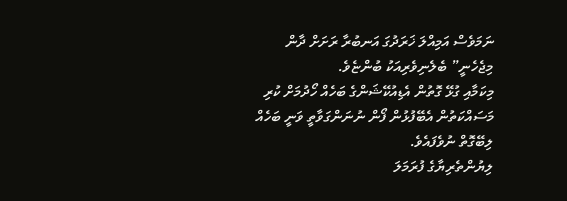ނަމަވެސް އަމިއްލަ ޚަރަދުގަ އަނބުރާ ރަށަށް ދާން މިޖެހެނީ” ބެލެނިވެރިއަކު ބުންޏެވެ.
މިކަމާއި ގުޅޭ ގޮތުން އެޑިއުކޭޝަންގެ ބަހެއް ހޯދުމަށް ކުރި މަސައްކަތުން އެބޭފުޅުން ފޯން ނުނަންގަވާތީ ވަނީ ބަހެއް ލިބޭގޮތް ނުވެފައެވެ.
ލިޔުންތެރިޔާގެ ފުރަމަލަ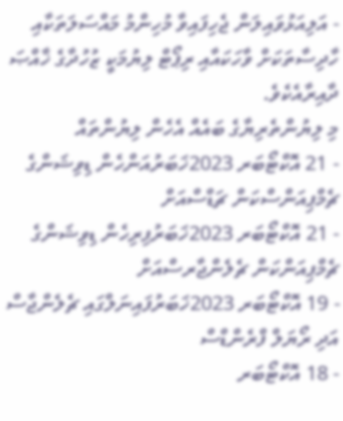- އަލިއަޅުވައިލަން ޖެހިފައިވާ މުހިންމު މައްސަލަތަކާއި ހާދިސާތަކަށް ވާހަކައާއި ރިޕޯޓް ލިޔުމަކީ ޒުހުދާގެ ޚާއްޞަ ދާއިރާއެކެވެ.
މި ލިޔުންތެރިޔާގެ ބައެއް އެހެން ލިޔުންތައް
- 21 އޮކްޓޯބަރ 2023ޚަބަރުއަންހެން ޑިވިޝަންގެ ޗެމްޕިއަންސްކަން ޗަޑްސްއަށް
- 21 އޮކްޓޯބަރ 2023ޚަބަރުފިރިހެން ޑިވިޝަންގެ ޗެމްޕިއަންކަން ޗެލެންޖާރސްއަށް
- 19 އޮކްޓޯބަރ 2023ޚަބަރުފައިނަލްގައި ޗެލެންޖާސް އަދި ރޯޔަލް ފްރެންޑްސް
- 18 އޮކްޓޯބަރ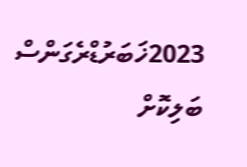2023ޚަބަރުޑްރެގަންސް ބަލިކޮށް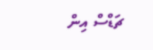ޗަޑްސް އިން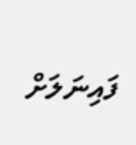ފައިނަލަށް